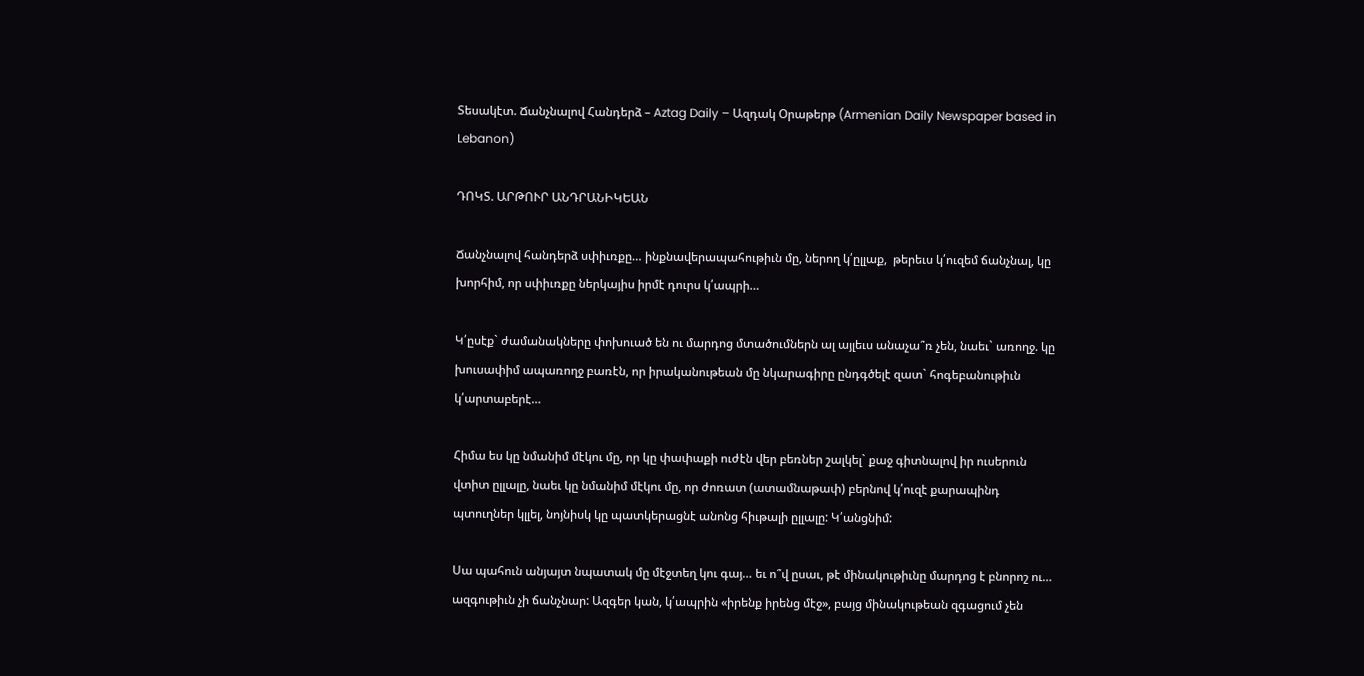Տեսակէտ. Ճանչնալով Հանդերձ – Aztag Daily – Ազդակ Օրաթերթ (Armenian Daily Newspaper based in Lebanon)

ԴՈԿՏ. ԱՐԹՈՒՐ ԱՆԴՐԱՆԻԿԵԱՆ

Ճանչնալով հանդերձ սփիւռքը… ինքնավերապահութիւն մը, ներող կ՛ըլլաք,  թերեւս կ՛ուզեմ ճանչնալ, կը խորհիմ, որ սփիւռքը ներկայիս իրմէ դուրս կ՛ապրի…

Կ՛ըսէք` ժամանակները փոխուած են ու մարդոց մտածումներն ալ այլեւս անաչա՞ռ չեն, նաեւ` առողջ. կը խուսափիմ ապառողջ բառէն, որ իրականութեան մը նկարագիրը ընդգծելէ զատ` հոգեբանութիւն կ՛արտաբերէ…

Հիմա ես կը նմանիմ մէկու մը, որ կը փափաքի ուժէն վեր բեռներ շալկել` քաջ գիտնալով իր ուսերուն վտիտ ըլլալը, նաեւ կը նմանիմ մէկու մը, որ ժոռատ (ատամնաթափ) բերնով կ՛ուզէ քարապինդ պտուղներ կլլել, նոյնիսկ կը պատկերացնէ անոնց հիւթալի ըլլալը: Կ՛անցնիմ:

Սա պահուն անյայտ նպատակ մը մէջտեղ կու գայ… եւ ո՞վ ըսաւ, թէ մինակութիւնը մարդոց է բնորոշ ու… ազգութիւն չի ճանչնար: Ազգեր կան, կ՛ապրին «իրենք իրենց մէջ», բայց մինակութեան զգացում չեն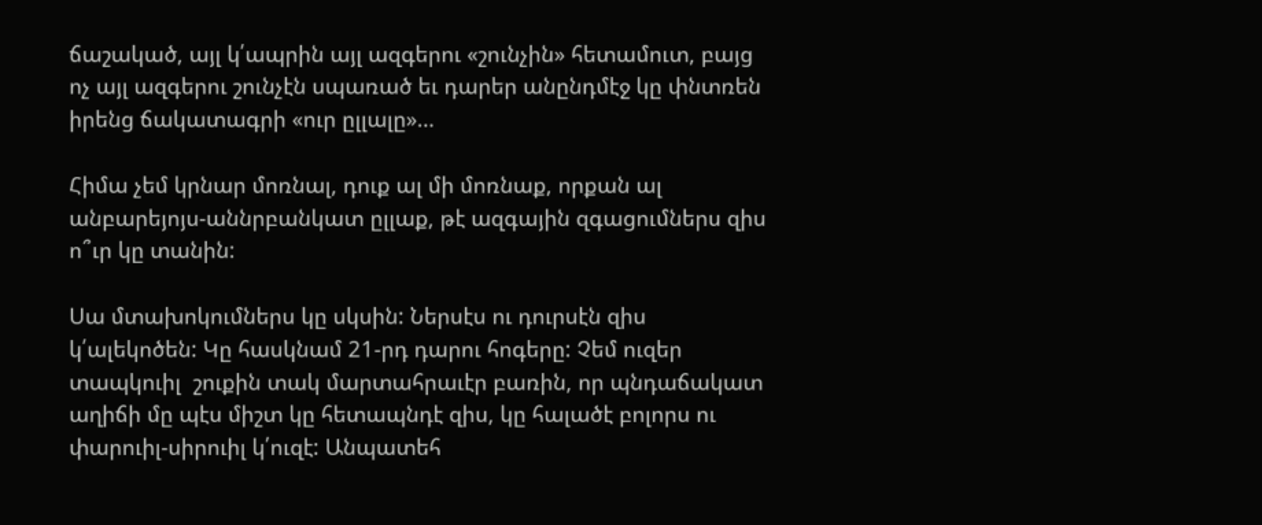ճաշակած, այլ կ՛ապրին այլ ազգերու «շունչին» հետամուտ, բայց ոչ այլ ազգերու շունչէն սպառած եւ դարեր անընդմէջ կը փնտռեն իրենց ճակատագրի «ուր ըլլալը»…

Հիմա չեմ կրնար մոռնալ, դուք ալ մի մոռնաք, որքան ալ անբարեյոյս-աննրբանկատ ըլլաք, թէ ազգային զգացումներս զիս ո՞ւր կը տանին:

Սա մտախոկումներս կը սկսին: Ներսէս ու դուրսէն զիս կ՛ալեկոծեն: Կը հասկնամ 21-րդ դարու հոգերը: Չեմ ուզեր տապկուիլ  շուքին տակ մարտահրաւէր բառին, որ պնդաճակատ աղիճի մը պէս միշտ կը հետապնդէ զիս, կը հալածէ բոլորս ու փարուիլ-սիրուիլ կ՛ուզէ: Անպատեհ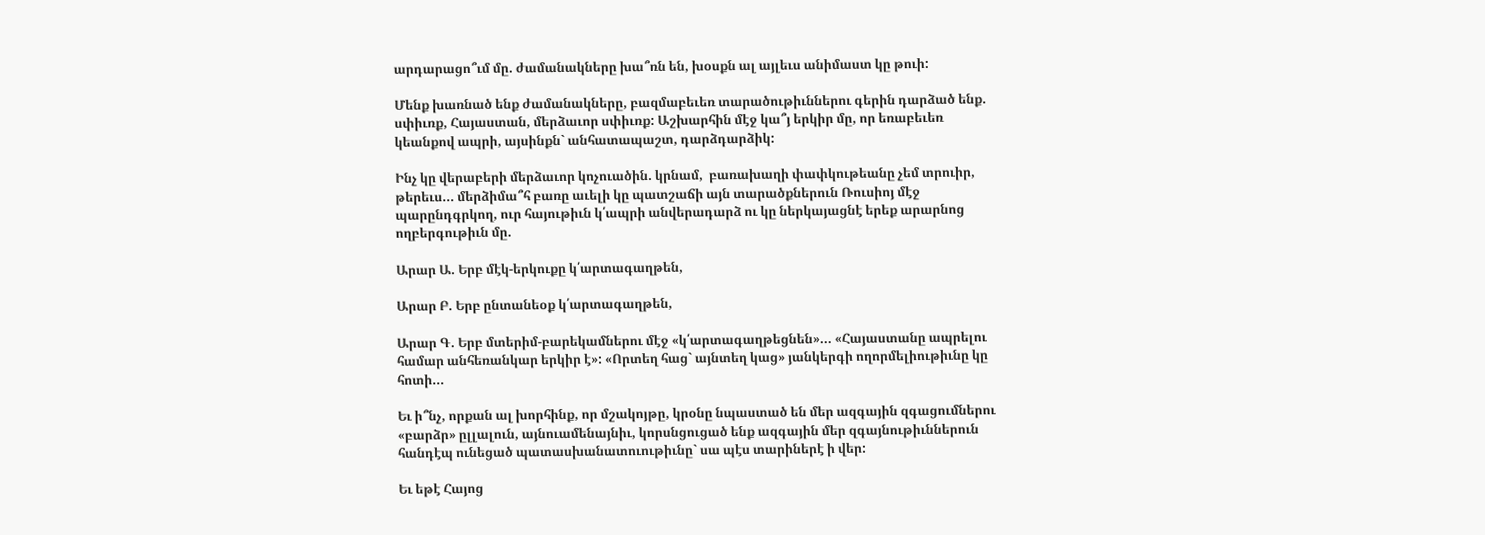արդարացո՞ւմ մը. ժամանակները խա՞ռն են, խօսքն ալ այլեւս անիմաստ կը թուի:

Մենք խառնած ենք ժամանակները, բազմաբեւեռ տարածութիւններու գերին դարձած ենք. սփիւռք, Հայաստան, մերձաւոր սփիւռք: Աշխարհին մէջ կա՞յ երկիր մը, որ եռաբեւեռ կեանքով ապրի, այսինքն` անհատապաշտ, դարձդարձիկ:

Ինչ կը վերաբերի մերձաւոր կոչուածին. կրնամ,  բառախաղի փափկութեանը չեմ տրուիր, թերեւս… մերձիմա՞հ բառը աւելի կը պատշաճի այն տարածքներուն Ռուսիոյ մէջ պարընդգրկող, ուր հայութիւն կ՛ապրի անվերադարձ ու կը ներկայացնէ երեք արարնոց ողբերգութիւն մը.

Արար Ա. Երբ մէկ-երկուքը կ՛արտագաղթեն,

Արար Բ. Երբ ընտանեօք կ՛արտագաղթեն,

Արար Գ. Երբ մտերիմ-բարեկամներու մէջ «կ՛արտագաղթեցնեն»… «Հայաստանը ապրելու համար անհեռանկար երկիր է»: «Որտեղ հաց` այնտեղ կաց» յանկերգի ողորմելիութիւնը կը հոտի…

Եւ ի՞նչ, որքան ալ խորհինք, որ մշակոյթը, կրօնը նպաստած են մեր ազգային զգացումներու «բարձր» ըլլալուն, այնուամենայնիւ, կորսնցուցած ենք ազգային մեր զգայնութիւններուն հանդէպ ունեցած պատասխանատուութիւնը` սա պէս տարիներէ ի վեր:

Եւ եթէ Հայոց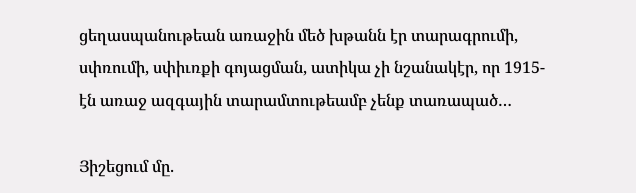ցեղասպանութեան առաջին մեծ խթանն էր տարագրումի, սփռումի, սփիւռքի գոյացման, ատիկա չի նշանակէր, որ 1915-էն առաջ ազգային տարամտութեամբ չենք տառապած…

Յիշեցում մը.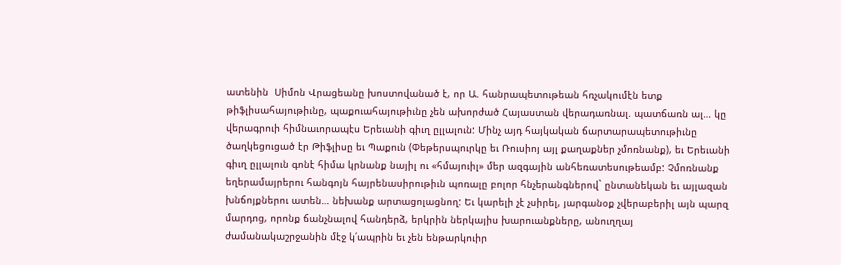ատենին  Սիմոն Վրացեանը խոստովանած է, որ Ա. հանրապետութեան հռչակումէն ետք թիֆլիսահայութիւնը, պաքուահայութիւնը չեն ախորժած Հայաստան վերադառնալ. պատճառն ալ… կը վերագրուի հիմնաւորապէս Երեւանի գիւղ ըլլալուն: Մինչ այդ հայկական ճարտարապետութիւնը ծաղկեցուցած էր Թիֆլիսը եւ Պաքուն (Փեթերսպուրկը եւ Ռուսիոյ այլ քաղաքներ չմոռնանք), եւ Երեւանի գիւղ ըլլալուն գոնէ հիմա կրնանք նայիլ ու «հմայուիլ» մեր ազգային անհեռատեսութեամբ: Չմոռնանք եղերամայրերու հանգոյն հայրենասիրութիւն պոռալը բոլոր հնչերանգներով` ընտանեկան եւ այլազան խնճոյքներու ատեն… նեխանք արտացոլացնող: Եւ կարելի չէ չսիրել, յարգանօք չվերաբերիլ այն պարզ մարդոց, որոնք ճանչնալով հանդերձ, երկրին ներկայիս խարուանքները, անուղղայ ժամանակաշրջանին մէջ կ՛ապրին եւ չեն ենթարկուիր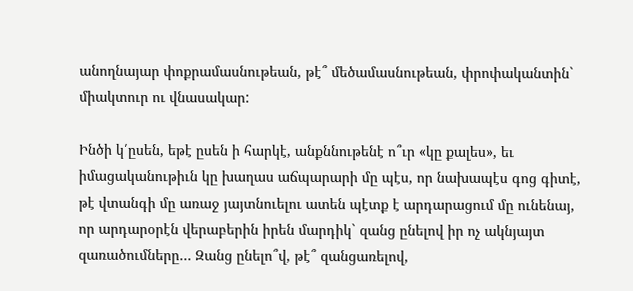անողնայար փոքրամասնութեան, թէ՞ մեծամասնութեան, փրոփականտին` միակտուր ու վնասակար:

Ինծի կ՛ըսեն, եթէ ըսեն ի հարկէ, անքննութենէ ո՞ւր «կը քալես», եւ իմացականութիւն կը խաղաս աճպարարի մը պէս, որ նախապէս գոց գիտէ, թէ վտանգի մը առաջ յայտնուելու ատեն պէտք է արդարացում մը ունենայ, որ արդարօրէն վերաբերին իրեն մարդիկ` զանց ընելով իր ոչ ակնյայտ զառածումները… Զանց ընելո՞վ, թէ՞ զանցառելով,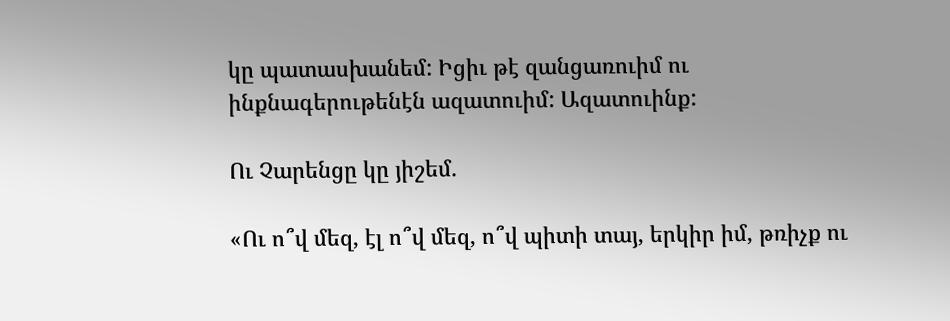կը պատասխանեմ: Իցիւ թէ զանցառուիմ ու ինքնագերութենէն ազատուիմ: Ազատուինք:

Ու Չարենցը կը յիշեմ.

«Ու ո՞վ մեզ, էլ ո՞վ մեզ, ո՞վ պիտի տայ, երկիր իմ, թռիչք ու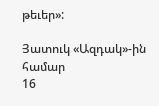թեւեր»:

Յատուկ «Ազդակ»-ին համար
16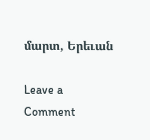մարտ, Երեւան

Leave a Comment